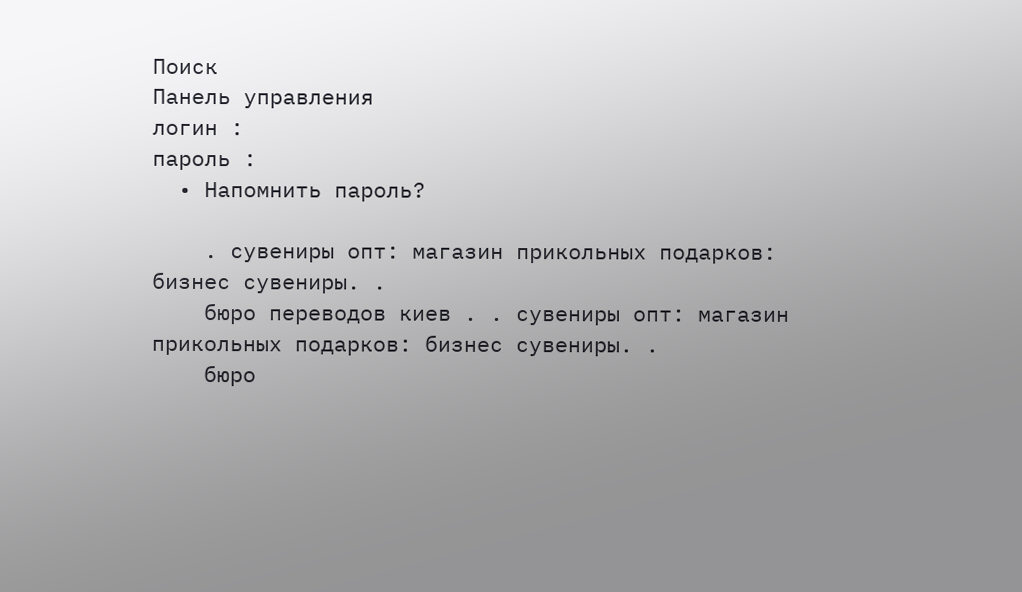Поиск
Панель управления
логин :
пароль :
  • Напомнить пароль?

    . сувениры опт: магазин прикольных подарков: бизнес сувениры. .
    бюро переводов киев . . сувениры опт: магазин прикольных подарков: бизнес сувениры. .
    бюро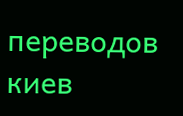переводов киев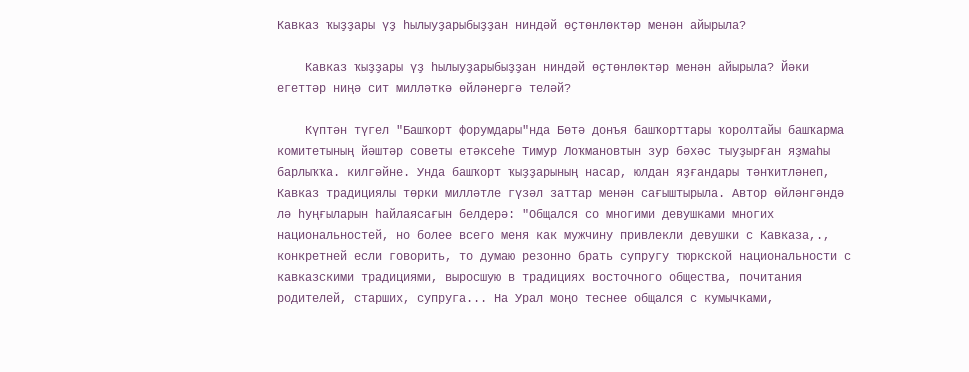Кавказ ҡыҙҙары үҙ һылыуҙарыбыҙҙан ниндәй өҫтөнлөктәр менән айырыла?

    Кавказ ҡыҙҙары үҙ һылыуҙарыбыҙҙан ниндәй өҫтөнлөктәр менән айырыла? Йәки егеттәр ниңә сит милләткә өйләнергә теләй?

    Күптән түгел "Башҡорт форумдары"нда Бөтә донъя башҡорттары ҡоролтайы башҡарма комитетының йәштәр советы етәксеһе Тимур Лоҡмановтын зур бәхәс тыуҙырған яҙмаһы барлыҡҡа. килгәйне. Унда башҡорт ҡыҙҙарының насар, юлдан яҙғандары тәнҡитләнеп, Кавказ традициялы төрки милләтле гүзәл заттар менән сағыштырыла. Автор өйләнгәндә лә һуңғыларын һайлаясағын белдерә: "Общался со многими девушками многих национальностей, но более всего меня как мужчину привлекли девушки с Кавказа,., конкретней если говорить, то думаю резонно брать супругу тюркской национальности с кавказскими традициями, выросшую в традициях восточного общества, почитания родителей, старших, супруга... На Урал моңо теснее общался с кумычками,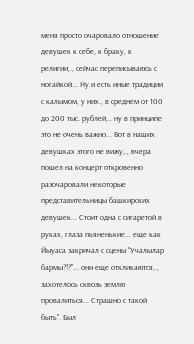меня просто очаровало отношение девушек к себе, к браку, к религии,., сейчас переписываюсь с ногайкой... Ну и есть иные традиции с калымом, у них., в среднем от 100 до 200 тыс. рублей,.. ну в принципе это не очень важно... Вот в наших девушках этого не вижу,., вчера пошел на концерт откровенно разочаровали некоторые представительницы башкирских девушек... Стоит одна с сигаретой в руках, глаза пьяненькие... еще как Йыуаса закричал с сцены "Учалылар бармы?!?"... они еще откликаются,., захотелось сквозь землю провалиться... Страшно с такой быть". Был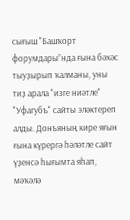сығыш "Башҡорт форумдары”нда ғына бәхәс тыуҙырып ҡалманы, уны тиҙ арала "изге ниәтле" "Уфагубъ" сайты эләктереп алды. Донъяның кире яғын ғына күрергә һәләтле сайт үҙенсә һығымта яһап, мәҡәлә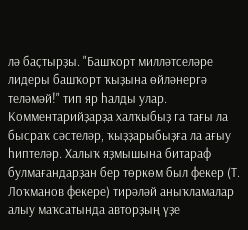лә баҫтырҙы. "Башҡорт милләтселәре лидеры башҡорт ҡыҙына өйләнергә теләмәй!" тип яр һалды улар. Комментарийҙарҙа халҡыбыҙ га тағы ла бысраҡ сәстеләр, ҡыҙҙарыбыҙға ла ағыу һиптеләр. Халыҡ яҙмышына битараф булмағандарҙан бер төркөм был фекер (Т. Лоҡманов фекере) тирәләй аныҡламалар алыу маҡсатында авторҙың үҙе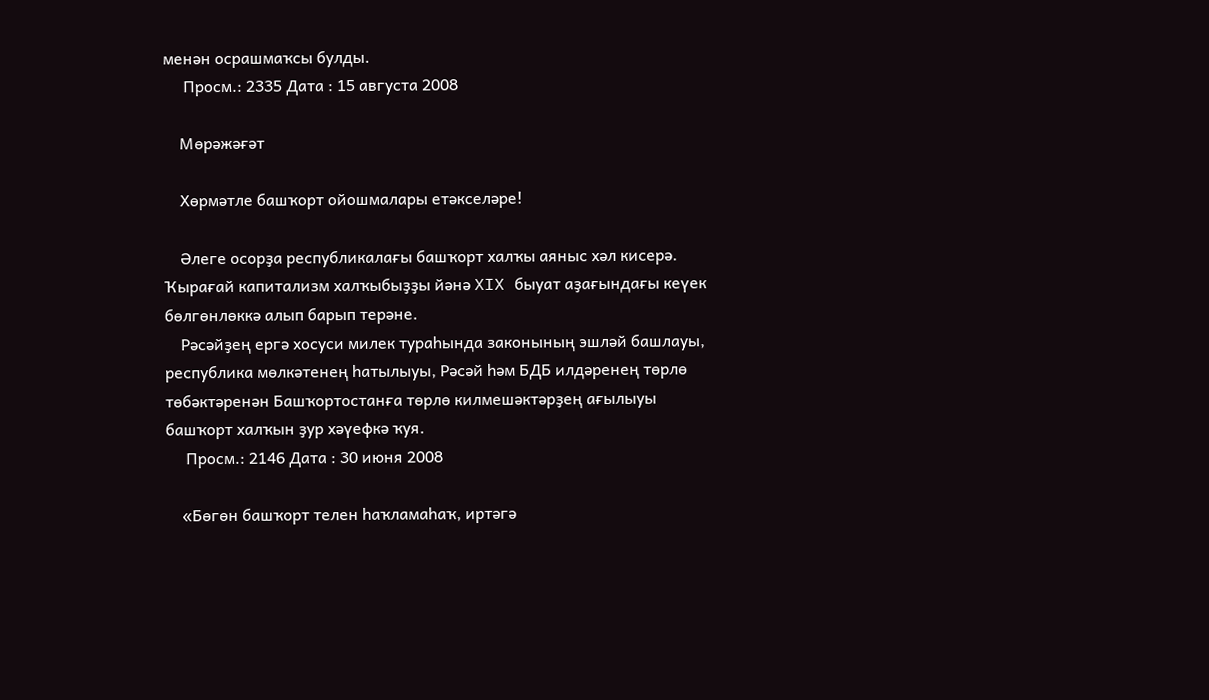менән осрашмаҡсы булды.
     Просм.: 2335 Дата : 15 августа 2008

    Мөрәжәғәт

    Хөрмәтле башҡорт ойошмалары етәкселәре!

    Әлеге осорҙа республикалағы башҡорт халҡы аяныс хәл кисерә. Ҡырағай капитализм халҡыбыҙҙы йәнә XIX быуат аҙағындағы кеүек бөлгөнлөккә алып барып терәне.
    Рәсәйҙең ергә хосуси милек тураһында законының эшләй башлауы, республика мөлкәтенең һатылыуы, Рәсәй һәм БДБ илдәренең төрлө төбәктәренән Башҡортостанға төрлө килмешәктәрҙең ағылыуы башҡорт халҡын ҙур хәүефкә ҡуя.
     Просм.: 2146 Дата : 30 июня 2008

    «Бөгөн башҡорт телен һаҡламаһаҡ, иртәгә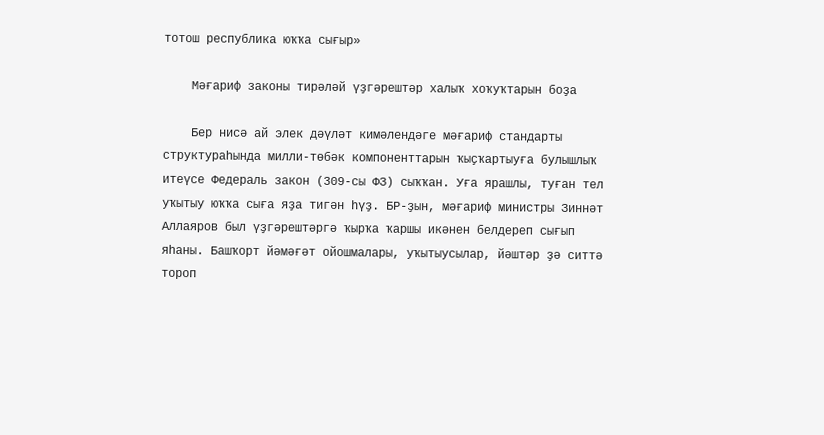тотош республика юҡҡа сығыр»

    Мәғариф законы тирәләй үҙгәрештәр халыҡ хоҡуҡтарын боҙа

    Бер нисә ай элек дәүләт кимәлендәге мәғариф стандарты структураһында милли-төбәк компоненттарын ҡыҫҡартыуға булышлыҡ итеүсе Федераль закон (309-сы ФЗ) сыҡҡан. Уға ярашлы, туған тел уҡытыу юҡҡа сыға яҙа тигән һүҙ. БР-ҙын, мәғариф министры Зиннәт Аллаяров был үҙгәрештәргә ҡырҡа ҡаршы икәнен белдереп сығып яһаны. Башҡорт йәмәғәт ойошмалары, уҡытыусылар, йәштәр ҙә ситтә тороп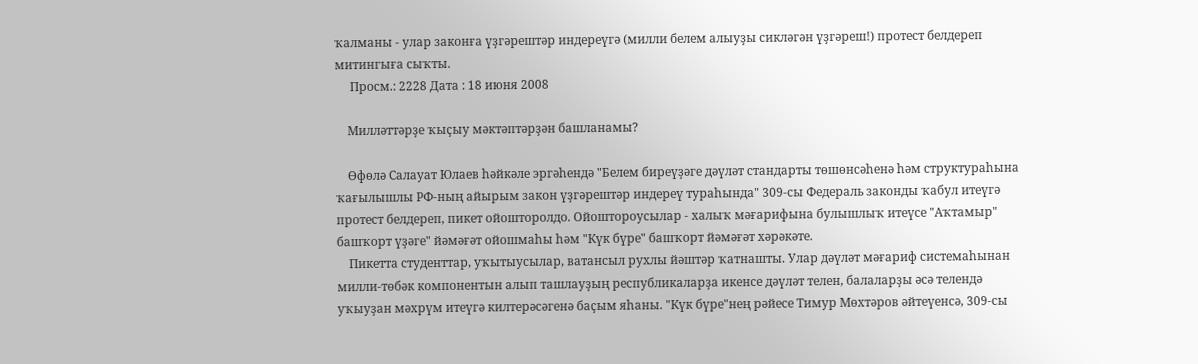ҡалманы - улар законға үҙгәрештәр индереүгә (милли белем алыуҙы сикләгән үҙгәреш!) протест белдереп митингыға сыҡты.
     Просм.: 2228 Дата : 18 июня 2008

    Милләттәрҙе ҡыҫыу мәктәптәрҙән башланамы?

    Өфөлә Салауат Юлаев һәйкәле эргәһендә "Белем биреүҙәге дәүләт стандарты төшөнсәһенә һәм структураһына ҡағылышлы РФ-ның айырым закон үҙгәрештәр индереү тураһында" 309-сы Федераль законды ҡабул итеүгә протест белдереп, пикет ойошторолдо. Ойоштороусылар - халыҡ мәғарифына булышлыҡ итеүсе "Аҡтамыр" башҡорт үҙәге" йәмәғәт ойошмаһы һәм "Күк бүре" башҡорт йәмәғәт хәрәкәте.
    Пикетта студенттар, уҡытыусылар, ватансыл рухлы йәштәр ҡатнашты. Улар дәүләт мәғариф системаһынан милли-төбәк компонентын алып ташлауҙың республикаларҙа икенсе дәүләт телен, балаларҙы әсә телендә уҡыуҙан мәхрүм итеүгә килтерәсәгенә баҫым яһаны. "Күк бүре"нең рәйесе Тимур Мөхтәров әйтеүенсә, 309-сы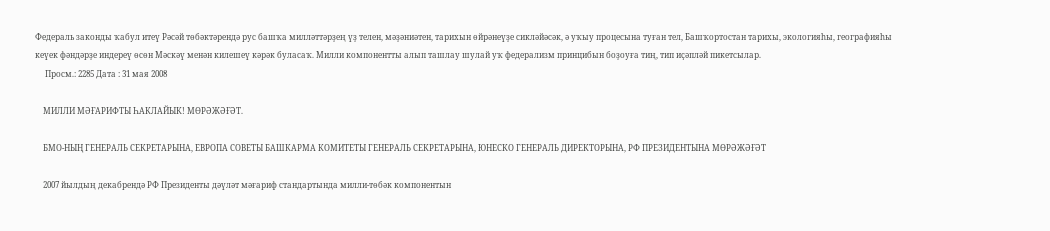Федераль законды ҡабул итеү Рәсәй төбәктәрендә рус башҡа милләттәрҙең үҙ телен, мәҙәниәтен, тарихын өйрәнеүҙе сикләйәсәк, ә уҡыу процесына туған тел, Башҡортостан тарихы, экологияһы, географияһы кеүек фәндәрҙе индереү өсөн Мәскәү менән килешеү кәрәк буласаҡ. Милли компонентты алып ташлау шулай уҡ федерализм принцибын боҙоуға тиң, тип иҫәпләй пикетсылар.
     Просм.: 2285 Дата : 31 мая 2008

    МИЛЛИ МӘҒАРИФТЫ ҺАКЛАЙЫК! МӨРӘЖӘҒӘТ.

    БМО-НЫҢ ГЕНЕРАЛЬ СЕКРЕТАРЫНА, ЕВРОПА СОВЕТЫ БАШКАРМА КОМИТЕТЫ ГЕНЕРАЛЬ СЕКРЕТАРЫНА, ЮНЕСКО ГЕНЕРАЛЬ ДИРЕКТОРЫНА, РФ ПРЕЗИДЕНТЫНА МӨРӘЖӘҒӘТ

    2007 йылдың декабрендә РФ Президенты дәүләт мәғариф стандартында милли-төбәк компонентын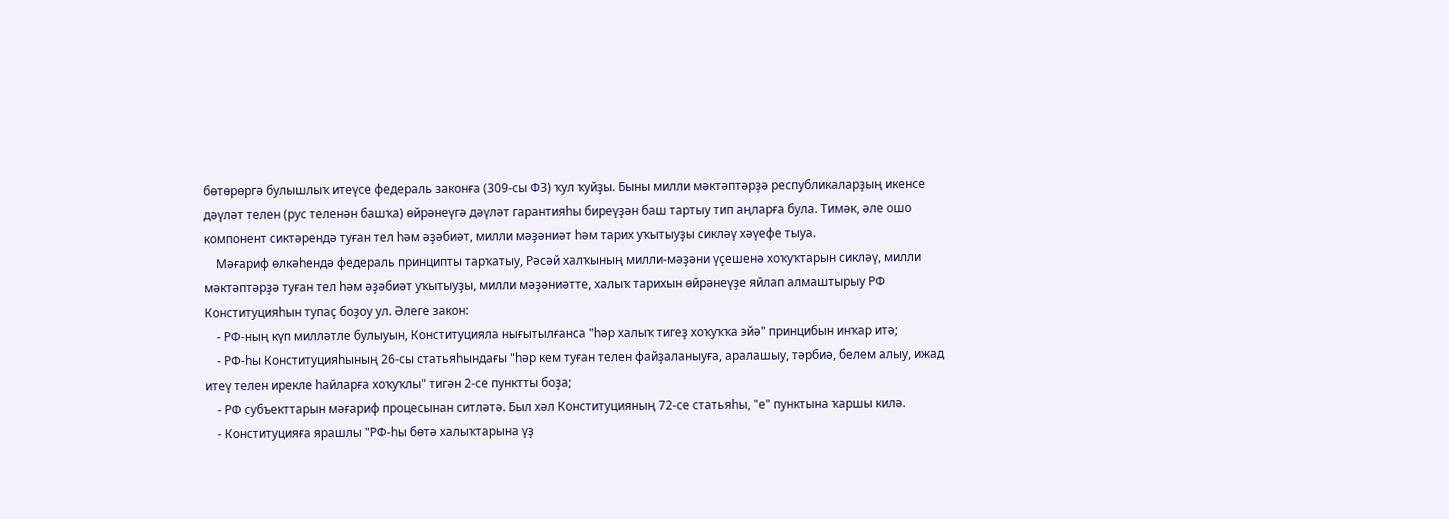бөтөрөргә булышлыҡ итеүсе федераль законға (309-сы ФЗ) ҡул ҡуйҙы. Быны милли мәктәптәрҙә республикаларҙың икенсе дәүләт телен (рус теленән башҡа) өйрәнеүгә дәүләт гарантияһы биреүҙән баш тартыу тип аңларға була. Тимәк, әле ошо компонент сиктәрендә туған тел һәм әҙәбиәт, милли мәҙәниәт һәм тарих уҡытыуҙы сикләү хәүефе тыуа.
    Мәғариф өлкәһендә федераль принципты тарҡатыу, Рәсәй халҡының милли-мәҙәни үҫешенә хоҡуҡтарын сикләү, милли мәктәптәрҙә туған тел һәм әҙәбиәт уҡытыуҙы, милли мәҙәниәтте, халыҡ тарихын өйрәнеүҙе яйлап алмаштырыу РФ Конституцияһын тупаҫ боҙоу ул. Әлеге закон:
    - РФ-ның күп милләтле булыуын, Конституцияла нығытылғанса "һәр халыҡ тигеҙ хоҡуҡҡа эйә" принцибын инҡар итә;
    - РФ-һы Конституцияһының 26-сы статьяһындағы "һәр кем туған телен файҙаланыуға, аралашыу, тәрбиә, белем алыу, ижад итеү телен ирекле һайларға хоҡуҡлы" тигән 2-се пунктты боҙа;
    - РФ субъекттарын мәғариф процесынан ситләтә. Был хәл Конституцияның 72-се статьяһы, "е" пунктына ҡаршы килә.
    - Конституцияға ярашлы "РФ-һы бөтә халыҡтарына үҙ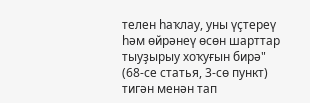телен һаҡлау, уны үҫтереү һәм өйрәнеү өсөн шарттар тыуҙырыу хоҡуғын бирә" (68-се статья, 3-сө пункт) тигән менән тап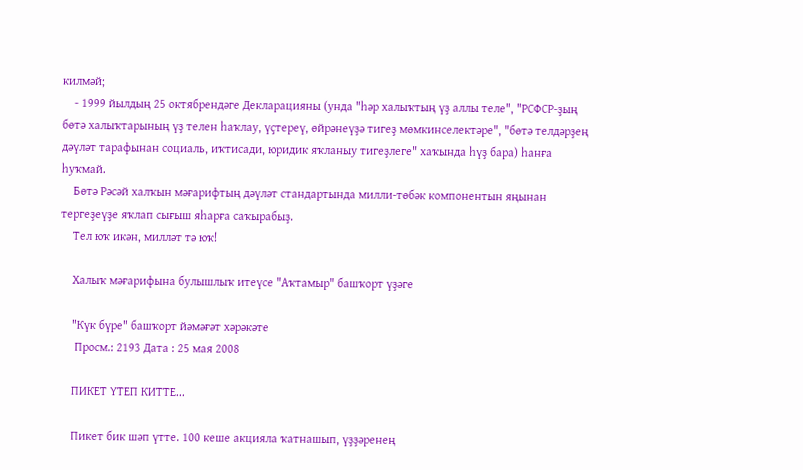килмәй;
    - 1999 йылдың 25 октябрендәге Декларацияны (унда "һәр халыҡтың үҙ аллы теле", "РСФСР-ҙың бөтә халыҡтарының үҙ телен һаҡлау, үҫтереү, өйрәнеүҙә тигеҙ мөмкинселектәре", "бөтә телдәрҙең дәүләт тарафынан социаль, иҡтисади, юридик яҡланыу тигеҙлеге" хаҡында һүҙ бара) һанға һуҡмай.
    Бөтә Рәсәй халҡын мәғарифтың дәүләт стандартында милли-төбәк компонентын яңынан тергеҙеүҙе яҡлап сығыш яһарға саҡырабыҙ.
    Тел юҡ икән, милләт тә юҡ!

    Халыҡ мәғарифына булышлыҡ итеүсе "Аҡтамыр" башҡорт үҙәге

    "Күк бүре" башҡорт йәмәғәт хәрәкәте
     Просм.: 2193 Дата : 25 мая 2008

    ПИКЕТ YТЕП КИТТЕ...

    Пикет бик шәп үтте. 100 кеше акцияла ҡатнашып, үҙҙәренең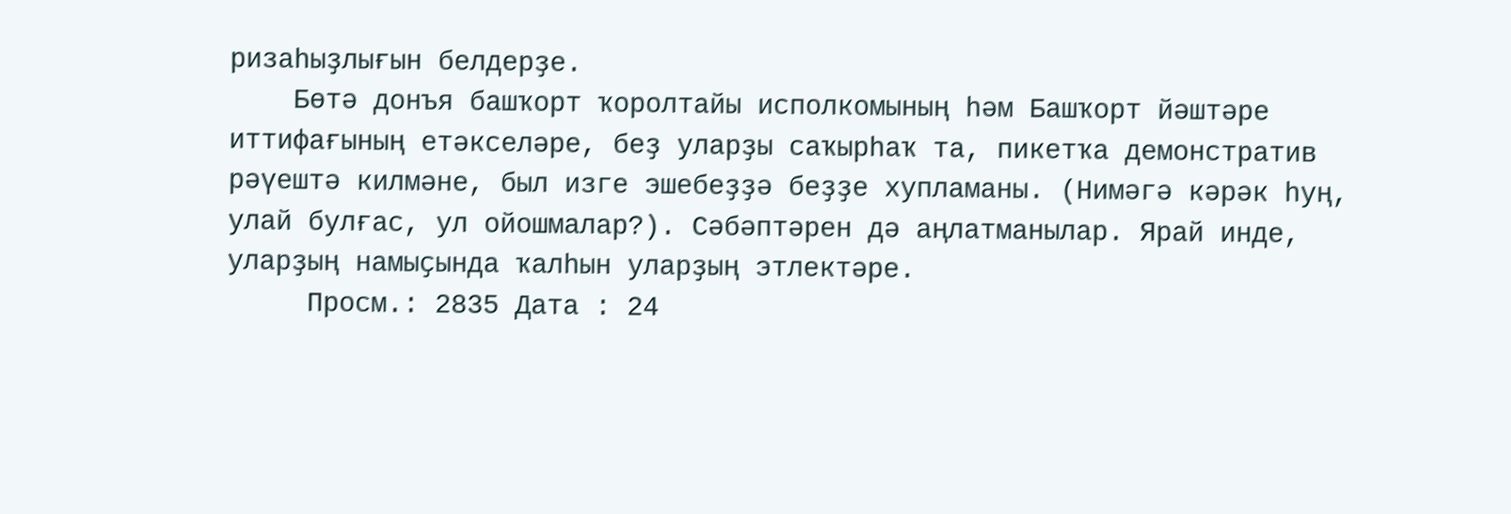ризаһыҙлығын белдерҙе.
    Бөтә донъя башҡорт ҡоролтайы исполкомының һәм Башҡорт йәштәре иттифағының етәкселәре, беҙ уларҙы саҡырһаҡ та, пикетҡа демонстратив рәүештә килмәне, был изге эшебеҙҙә беҙҙе хупламаны. (Нимәгә кәрәк һуң, улай булғас, ул ойошмалар?). Сәбәптәрен дә аңлатманылар. Ярай инде, уларҙың намыҫында ҡалһын уларҙың этлектәре.
     Просм.: 2835 Дата : 24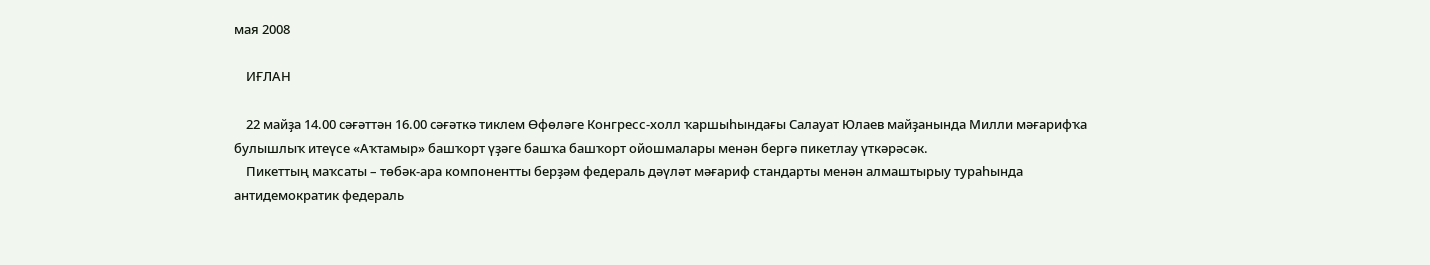мая 2008

    ИҒЛАН

    22 майҙа 14.00 cәғәттән 16.00 cәғәткә тиклем Өфөләге Конгресс-холл ҡаршыһындағы Салауат Юлаев майҙанында Милли мәғарифҡа булышлыҡ итеүсе «Аҡтамыр» башҡорт үҙәге башҡа башҡорт ойошмалары менән бергә пикетлау үткәрәсәк.
    Пикеттың маҡсаты – төбәк-ара компонентты берҙәм федераль дәүләт мәғариф стандарты менән алмаштырыу тураһында антидемократик федераль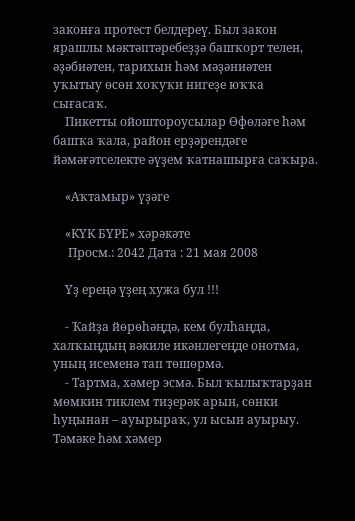законға протест белдереү. Был закон ярашлы мәктәптәребеҙҙә башҡорт телен, әҙәбиәтен, тарихын һәм мәҙәниәтен уҡытыу өсөн хоҡуҡи нигеҙе юҡҡа сығасаҡ.
    Пикетты ойоштороусылар Өфөләге һәм башҡа ҡала, район ерҙәрендәге йәмәғәтселекте әүҙем ҡатнашырға саҡыра.

    «Аҡтамыр» үҙәге

    «КҮК БҮРЕ» хәрәкәте
     Просм.: 2042 Дата : 21 мая 2008

    Үҙ ереңә үҙең хужа бул !!!

    - Ҡайҙа йөрөһәңдә, кем булһаңда, халҡыңдың вәкиле икәнлегеңде онотма, уның исеменә тап төшөрмә.
    - Тартма, хәмер эсмә. Был ҡылыҡтарҙан мөмкин тиклем тиҙерәк арын, сөнки һуңынан – ауырыраҡ, ул ысын ауырыу. Тәмәке һәм хәмер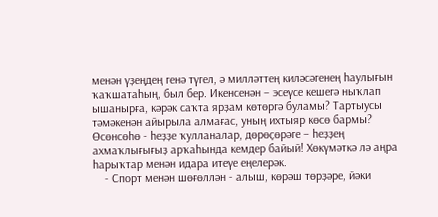менән үҙеңдең генә түгел, ә милләттең киләсәгенең һаулығын ҡаҡшатаһың, был бер. Икенсенән – эсеүсе кешегә ныҡлап ышанырға, кәрәк саҡта ярҙам көтөргә буламы? Тартыусы тәмәкенән айырыла алмағас, уның ихтыяр көсө бармы? Өсөнсөһө - һеҙҙе ҡулланалар, дөрөҫөрәге – һеҙҙең ахмаҡлығығыҙ арҡаһында кемдер байый! Хөкүмәткә лә аңра һарыҡтар менән идара итеүе еңелерәк.
    - Спорт менән шөғөллән - алыш, көрәш төрҙәре, йәки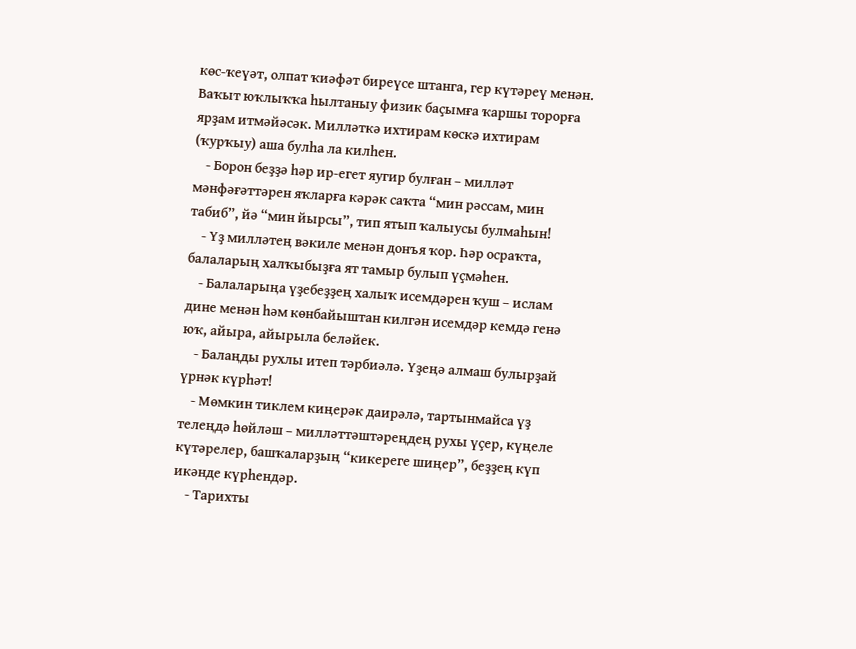көс-ҡеүәт, олпат ҡиәфәт биреүсе штанга, гер күтәреү менән. Ваҡыт юҡлыҡҡа һылтаныу физик баҫымға ҡаршы торорға ярҙам итмәйәсәк. Милләткә ихтирам көскә ихтирам (ҡурҡыу) аша булһа ла килһен.
    - Борон беҙҙә һәр ир-егет яугир булған – милләт мәнфәғәттәрен яҡларға кәрәк саҡта “мин рәссам, мин табиб”, йә “мин йырсы”, тип ятып ҡалыусы булмаһын!
    - Үҙ милләтең вәкиле менән донъя ҡор. Һәр осраҡта, балаларың халҡыбыҙға ят тамыр булып үҫмәһен.
    - Балаларыңа үҙебеҙҙең халыҡ исемдәрен ҡуш – ислам дине менән һәм көнбайыштан килгән исемдәр кемдә генә юҡ, айыра, айырыла беләйек.
    - Балаңды рухлы итеп тәрбиәлә. Үҙеңә алмаш булырҙай үрнәк күрһәт!
    - Мөмкин тиклем киңерәк даирәлә, тартынмайса үҙ телеңдә һөйләш – милләттәштәреңдең рухы үҫер, күңеле күтәрелер, башҡаларҙың “кикереге шиңер”, беҙҙең күп икәнде күрһендәр.
    - Тарихты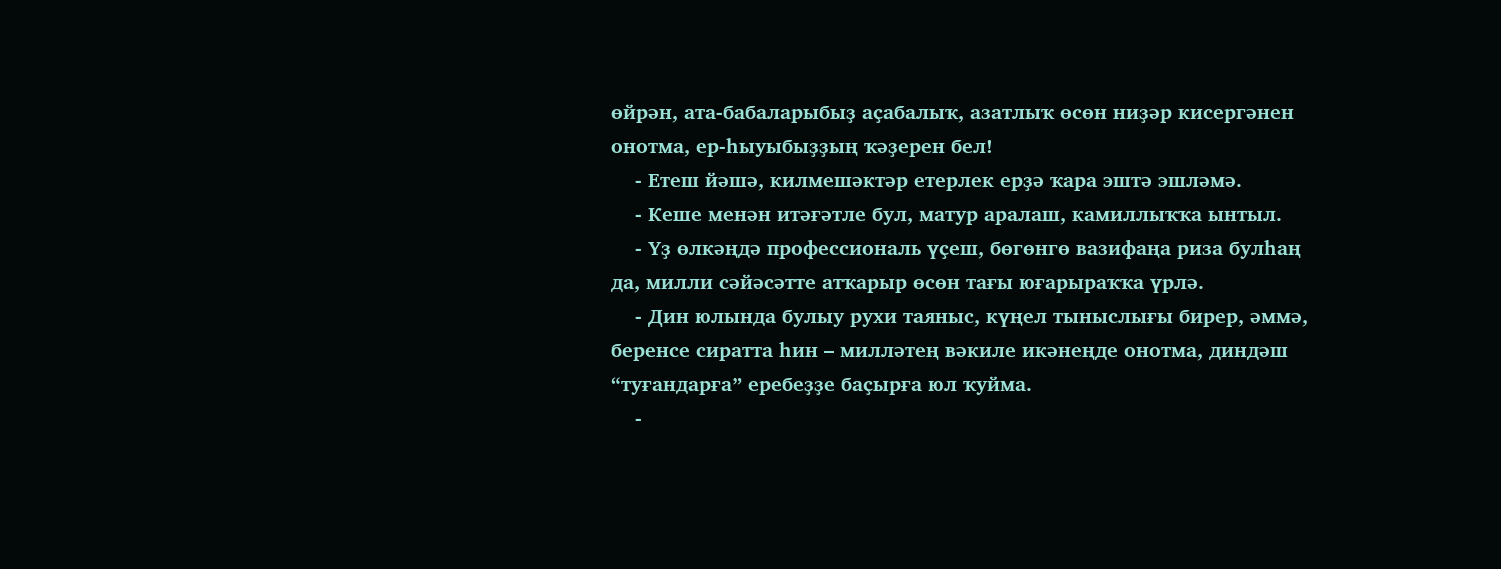өйрән, ата-бабаларыбыҙ аҫабалыҡ, азатлыҡ өсөн ниҙәр кисергәнен онотма, ер-һыуыбыҙҙың ҡәҙерен бел!
    - Етеш йәшә, килмешәктәр етерлек ерҙә ҡара эштә эшләмә.
    - Кеше менән итәғәтле бул, матур аралаш, камиллыҡҡа ынтыл.
    - Үҙ өлкәңдә профессиональ үҫеш, бөгөнгө вазифаңа риза булһаң да, милли сәйәсәтте атҡарыр өсөн тағы юғарыраҡҡа үрлә.
    - Дин юлында булыу рухи таяныс, күңел тыныслығы бирер, әммә, беренсе сиратта һин – милләтең вәкиле икәнеңде онотма, диндәш “туғандарға” еребеҙҙе баҫырға юл ҡуйма.
    -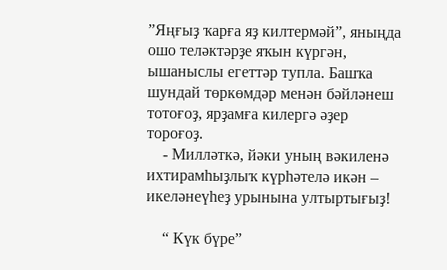”Яңғыҙ ҡарға яҙ килтермәй”, яныңда ошо теләктәрҙе яҡын күргән, ышаныслы егеттәр тупла. Башҡа шундай төркөмдәр менән бәйләнеш тотоғоҙ, ярҙамға килергә әҙер тороғоҙ.
    - Милләткә, йәки уның вәкиленә ихтирамһыҙлыҡ күрһәтелә икән – икеләнеүһеҙ урынына ултыртығыҙ!

    “ Күк бүре”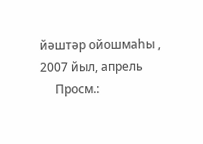йәштәр ойошмаһы , 2007 йыл, апрель
     Просм.: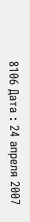8106 Дата : 24 апреля 2007